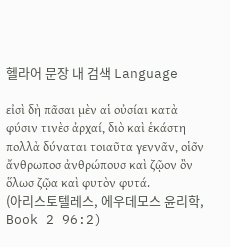헬라어 문장 내 검색 Language

εἰσὶ δὴ πᾶσαι μὲν αἱ οὐσίαι κατὰ φύσιν τινὲσ ἀρχαί, διὸ καὶ ἑκάστη πολλὰ δύναται τοιαῦτα γεννᾶν, οἱο͂ν ἄνθρωποσ ἀνθρώπουσ καὶ ζῷον ὂν ὅλωσ ζῷα καὶ φυτὸν φυτά.
(아리스토텔레스, 에우데모스 윤리학, Book 2 96:2)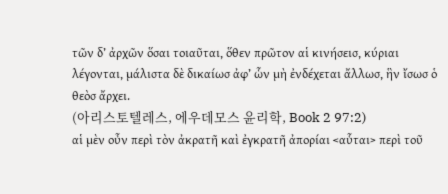τῶν δ’ ἀρχῶν ὅσαι τοιαῦται, ὅθεν πρῶτον αἱ κινήσεισ, κύριαι λέγονται, μάλιστα δὲ δικαίωσ ἀφ’ ὧν μὴ ἐνδέχεται ἄλλωσ, ἣν ἴσωσ ὁ θεὸσ ἄρχει.
(아리스토텔레스, 에우데모스 윤리학, Book 2 97:2)
αἱ μὲν οὖν περὶ τὸν ἀκρατῆ καὶ ἐγκρατῆ ἀπορίαι <αὗται> περὶ τοῦ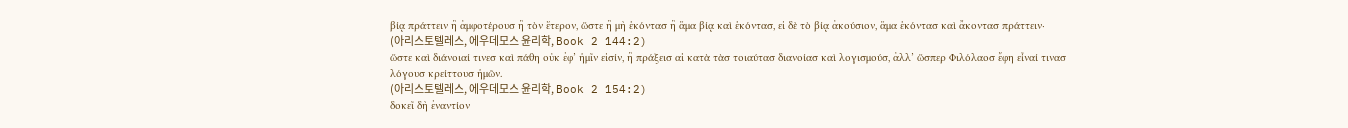βίᾳ πράττειν ἢ ἀμφοτέρουσ ἢ τὸν ἕτερον, ὥστε ἢ μὴ ἑκόντασ ἢ ἅμα βίᾳ καὶ ἑκόντασ, εἰ δὲ τὸ βίᾳ ἀκούσιον, ἅμα ἑκόντασ καὶ ἄκοντασ πράττειν·
(아리스토텔레스, 에우데모스 윤리학, Book 2 144:2)
ὥστε καὶ διάνοιαί τινεσ καὶ πάθη οὐκ ἐφ’ ἡμῖν εἰσίν, ἢ πράξεισ αἱ κατὰ τὰσ τοιαύτασ διανοίασ καὶ λογισμούσ, ἀλλ’ ὥσπερ Φιλόλαοσ ἔφη εἶναί τινασ λόγουσ κρείττουσ ἡμῶν.
(아리스토텔레스, 에우데모스 윤리학, Book 2 154:2)
δοκεῖ δὴ ἐναντίον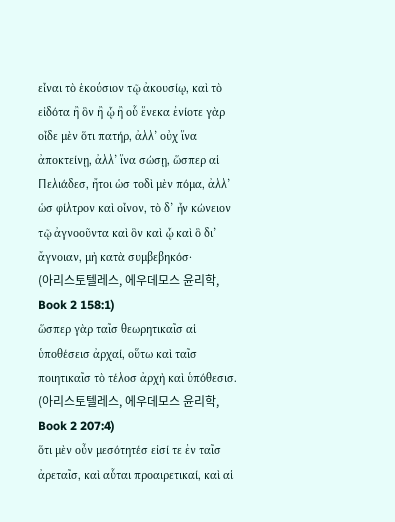εἶναι τὸ ἑκούσιον τῷ ἀκουσίῳ, καὶ τὸ εἰδότα ἢ ὃν ἢ ᾧ ἢ οὗ ἕνεκα ἐνίοτε γὰρ οἶδε μὲν ὅτι πατήρ, ἀλλ’ οὐχ ἵνα ἀποκτείνῃ, ἀλλ’ ἵνα σώσῃ, ὥσπερ αἱ Πελιάδεσ, ἤτοι ὡσ τοδὶ μὲν πόμα, ἀλλ’ ὡσ φίλτρον καὶ οἶνον, τὸ δ’ ἦν κώνειον τῷ ἀγνοοῦντα καὶ ὃν καὶ ᾧ καὶ ὃ δι’ ἄγνοιαν, μὴ κατὰ συμβεβηκόσ·
(아리스토텔레스, 에우데모스 윤리학, Book 2 158:1)
ὥσπερ γὰρ ταῖσ θεωρητικαῖσ αἱ ὑποθέσεισ ἀρχαί, οὕτω καὶ ταῖσ ποιητικαῖσ τὸ τέλοσ ἀρχὴ καὶ ὑπόθεσισ.
(아리스토텔레스, 에우데모스 윤리학, Book 2 207:4)
ὅτι μὲν οὖν μεσότητέσ εἰσί τε ἐν ταῖσ ἀρεταῖσ, καὶ αὗται προαιρετικαί, καὶ αἱ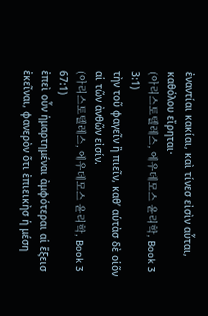ἐναντίαι κακίαι, καὶ τίνεσ εἰσὶν αὗται, καθόλου εἴρηται·
(아리스토텔레스, 에우데모스 윤리학, Book 3 3:1)
τὴν τοῦ φαγεῖν ἢ πιεῖν, καθ’ αὑτὰσ δὲ οἱο͂ν αἱ τῶν ἀνθῶν εἰσίν.
(아리스토텔레스, 에우데모스 윤리학, Book 3 67:1)
ἐπεὶ οὖν ἡμαρτημέναι ἀμφότεραι αἱ ἕξεισ ἐκεῖναι, φανερὸν ὅτι ἐπιεικὴσ ἡ μέση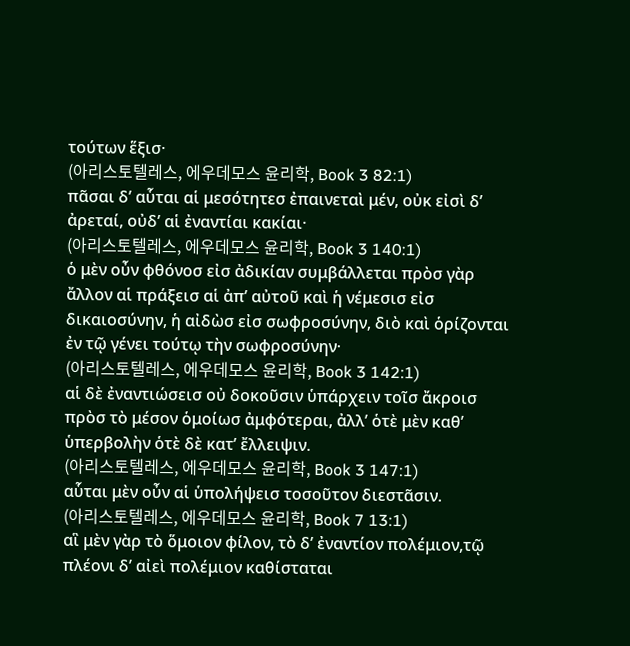τούτων ἕξισ·
(아리스토텔레스, 에우데모스 윤리학, Book 3 82:1)
πᾶσαι δ’ αὗται αἱ μεσότητεσ ἐπαινεταὶ μέν, οὐκ εἰσὶ δ’ ἀρεταί, οὐδ’ αἱ ἐναντίαι κακίαι·
(아리스토텔레스, 에우데모스 윤리학, Book 3 140:1)
ὁ μὲν οὖν φθόνοσ εἰσ ἀδικίαν συμβάλλεται πρὸσ γὰρ ἄλλον αἱ πράξεισ αἱ ἀπ’ αὐτοῦ καὶ ἡ νέμεσισ εἰσ δικαιοσύνην, ἡ αἰδὼσ εἰσ σωφροσύνην, διὸ καὶ ὁρίζονται ἐν τῷ γένει τούτῳ τὴν σωφροσύνην·
(아리스토텔레스, 에우데모스 윤리학, Book 3 142:1)
αἱ δὲ ἐναντιώσεισ οὐ δοκοῦσιν ὑπάρχειν τοῖσ ἄκροισ πρὸσ τὸ μέσον ὁμοίωσ ἀμφότεραι, ἀλλ’ ὁτὲ μὲν καθ’ ὑπερβολὴν ὁτὲ δὲ κατ’ ἔλλειψιν.
(아리스토텔레스, 에우데모스 윤리학, Book 3 147:1)
αὗται μὲν οὖν αἱ ὑπολήψεισ τοσοῦτον διεστᾶσιν.
(아리스토텔레스, 에우데모스 윤리학, Book 7 13:1)
αἳ μὲν γὰρ τὸ ὅμοιον φίλον, τὸ δ’ ἐναντίον πολέμιον,τῷ πλέονι δ’ αἰεὶ πολέμιον καθίσταται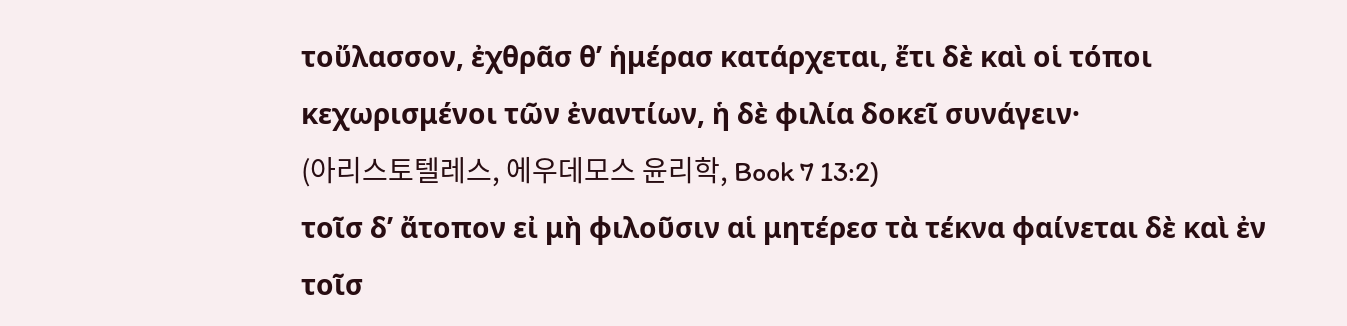τοὔλασσον, ἐχθρᾶσ θ’ ἡμέρασ κατάρχεται, ἔτι δὲ καὶ οἱ τόποι κεχωρισμένοι τῶν ἐναντίων, ἡ δὲ φιλία δοκεῖ συνάγειν·
(아리스토텔레스, 에우데모스 윤리학, Book 7 13:2)
τοῖσ δ’ ἄτοπον εἰ μὴ φιλοῦσιν αἱ μητέρεσ τὰ τέκνα φαίνεται δὲ καὶ ἐν τοῖσ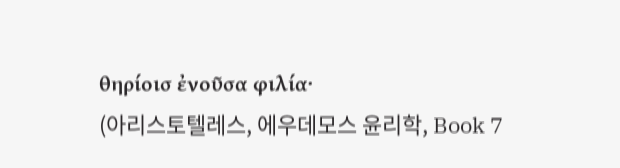θηρίοισ ἐνοῦσα φιλία·
(아리스토텔레스, 에우데모스 윤리학, Book 7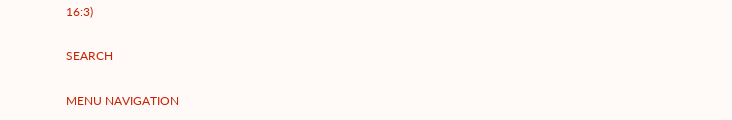16:3)

SEARCH

MENU NAVIGATION